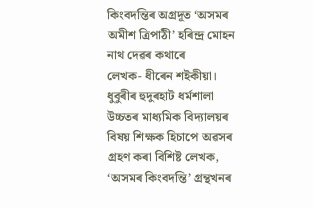কিংবদন্তিৰ অগ্ৰদূত ‘অসমৰ অমীশ ত্ৰিপাঠী’ হৰিন্দ্ৰ মোহন নাথ দেৱৰ কথাৰে
লেখক- ধীৰেন শইকীয়া।
ধুবুৰীৰ হুদুৰহাট ধৰ্মশালা উচ্চতৰ মাধ্যমিক বিদ্যালয়ৰ বিষয় শিক্ষক হিচাপে অৱসৰ গ্ৰহণ কৰা বিশিষ্ট লেখক, ‘অসমৰ কিংবদন্তি’ গ্ৰন্থখনৰ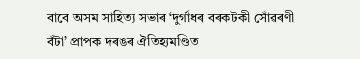বাবে অসম সাহিত্য সভাৰ ‘দুৰ্গাধৰ বৰকটকী সোঁৱৰণী বঁটা’ প্ৰাপক দৰঙৰ ঐতিহ্যমণ্ডিত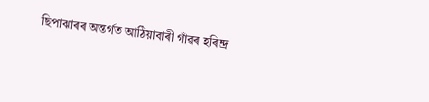ছিপাঝাৰৰ অন্তৰ্গত আঠিয়াবাৰী গাঁৱৰ হৰিন্দ্ৰ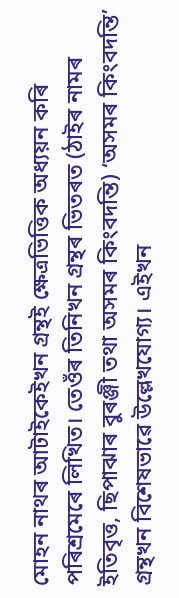মোহন নাথৰ আটাইকেইখন গ্ৰন্থই ক্ষেত্ৰভিত্তিক অধ্যয়ন কৰি পৰিশ্ৰমেৰে লিখিত। তেওঁৰ তিনিখন গ্ৰন্থৰ ভিতৰত (ঠাইৰ নামৰ ইতিবৃত্ত, ছিপাঝাৰ বুৰঞ্জী তথা অসমৰ কিংবদন্তি) ‘অসমৰ কিংবদন্তি’ গ্ৰন্থখন বিশেষভাৱে উল্লেখযোগ্য। এইখন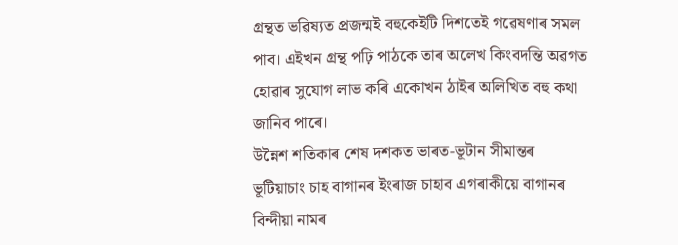গ্ৰন্থত ভৱিষ্যত প্ৰজন্মই বহুকেইটি দিশতেই গৱেষণাৰ সমল পাব। এইখন গ্ৰন্থ পঢ়ি পাঠকে তাৰ অলেখ কিংবদন্তি অৱগত হোৱাৰ সুযোগ লাভ কৰি একোখন ঠাইৰ অলিখিত বহু কথা জানিব পাৰে।
উন্নৈশ শতিকাৰ শেষ দশকত ভাৰত-ভূটান সীমান্তৰ ভূটিয়াচাং চাহ বাগানৰ ইংৰাজ চাহাব এগৰাকীয়ে বাগানৰ বিন্দীয়া নামৰ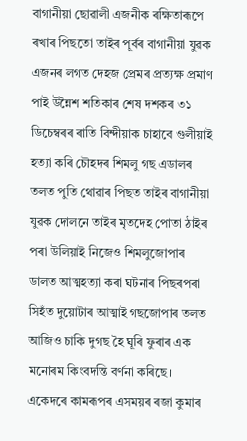বাগানীয়া ছোৱালী এজনীক ৰক্ষিতাৰূপে ৰখাৰ পিছতো তাইৰ পূৰ্বৰ বাগানীয়া যুৱক এজনৰ লগত দেহজ প্ৰেমৰ প্ৰত্যক্ষ প্ৰমাণ পাই উন্নৈশ শতিকাৰ শেষ দশকৰ ৩১ ডিচেম্বৰৰ ৰাতি বিন্দীয়াক চাহাবে গুলীয়াই হত্যা কৰি চৌহদৰ শিমলু গছ এডালৰ তলত পুতি থোৱাৰ পিছত তাইৰ বাগানীয়া যুৱক দোলনে তাইৰ মৃতদেহ পোতা ঠাইৰ পৰা উলিয়াই নিজেও শিমলুজোপাৰ ডালত আত্মহত্যা কৰা ঘটনাৰ পিছৰপৰা সিহঁত দুয়োটাৰ আত্মাই গছজোপাৰ তলত আজিও চাকি দুগছ হৈ ঘূৰি ফুৰাৰ এক মনোৰম কিংবদন্তি বৰ্ণনা কৰিছে। একেদৰে কামৰূপৰ এসময়ৰ ৰজা কুমাৰ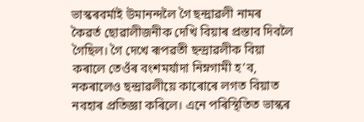ভাস্কৰবৰ্মাই উমানন্দলৈ গৈ ছন্দ্ৰাৱলী নামৰ কৈৱৰ্ত ছোৱালীজনীক দেখি বিয়াৰ প্ৰস্তাব দিবলৈ গৈছিল। গৈ দেখে ৰূপৱতী ছন্দ্ৰাৱলীক বিয়া কৰালে তেওঁৰ বংশমৰ্যাদা নিম্নগামী হ’ব, নকৰালেও ছন্দ্ৰাৱলীয়ে কাৰোৰে লগত বিয়াত নবহাৰ প্ৰতিজ্ঞা কৰিলে। এনে পৰিস্থিতিত ভাস্কৰ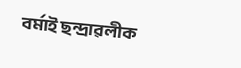বৰ্মাই ছন্দ্ৰাৱলীক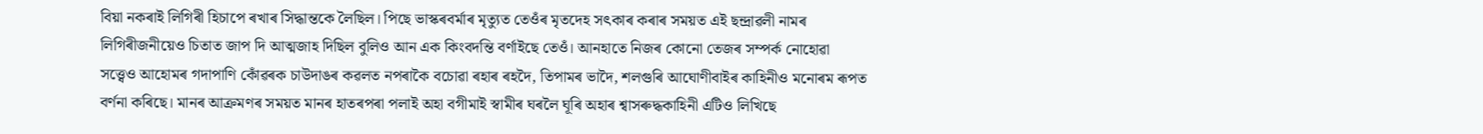বিয়া নকৰাই লিগিৰী হিচাপে ৰখাৰ সিদ্ধান্তকে লৈছিল। পিছে ভাস্কৰবৰ্মাৰ মৃত্যুত তেওঁৰ মৃতদেহ সৎকাৰ কৰাৰ সময়ত এই ছন্দ্ৰাৱলী নামৰ লিগিৰীজনীয়েও চিতাত জাপ দি আত্মজাহ দিছিল বুলিও আন এক কিংবদন্তি বৰ্ণাইছে তেওঁ। আনহাতে নিজৰ কোনো তেজৰ সম্পৰ্ক নোহোৱা সত্ত্বেও আহোমৰ গদাপাণি কোঁৱৰক চাউদাঙৰ কৱলত নপৰাকৈ বচোৱা ৰহাৰ ৰহদৈ, তিপামৰ ভাদৈ, শলগুৰি আঘোণীবাইৰ কাহিনীও মনোৰম ৰূপত বৰ্ণনা কৰিছে। মানৰ আক্ৰমণৰ সময়ত মানৰ হাতৰপৰা পলাই অহা বগীমাই স্বামীৰ ঘৰলৈ ঘূৰি অহাৰ শ্বাসৰুদ্ধকাহিনী এটিও লিখিছে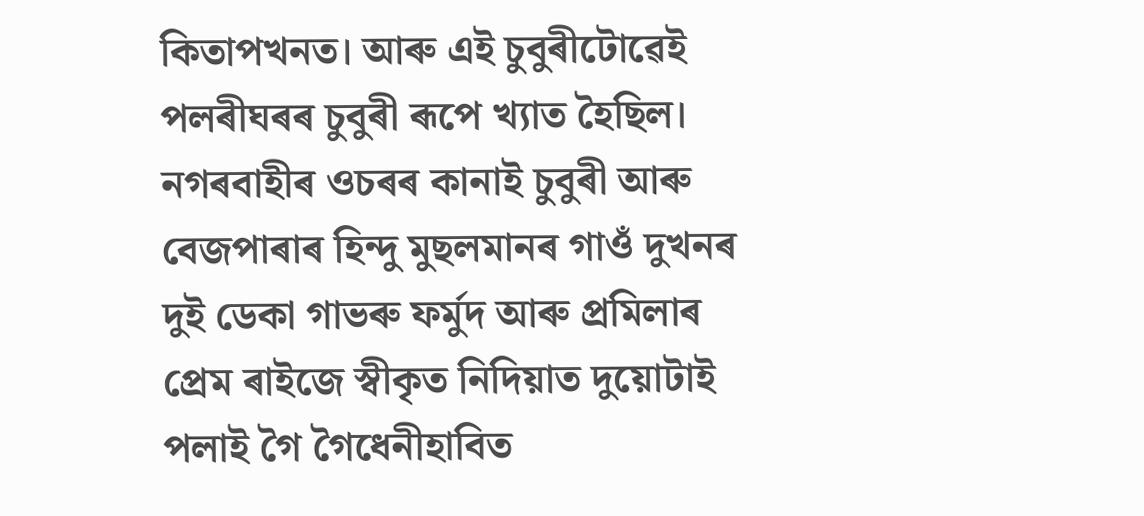কিতাপখনত। আৰু এই চুবুৰীটোৱেই পলৰীঘৰৰ চুবুৰী ৰূপে খ্যাত হৈছিল। নগৰবাহীৰ ওচৰৰ কানাই চুবুৰী আৰু বেজপাৰাৰ হিন্দু মুছলমানৰ গাওঁ দুখনৰ দুই ডেকা গাভৰু ফৰ্মুদ আৰু প্ৰমিলাৰ প্ৰেম ৰাইজে স্বীকৃত নিদিয়াত দুয়োটাই পলাই গৈ গৈধেনীহাবিত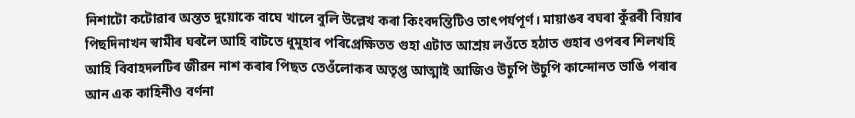নিশাটো কটোৱাৰ অন্তত দুয়োকে বাঘে খালে বুলি উল্লেখ কৰা কিংবদন্তিটিও তাৎপৰ্যপূৰ্ণ। মায়াঙৰ বঘৰা কুঁৱৰী বিয়াৰ পিছদিনাখন স্বামীৰ ঘৰলৈ আহি বাটতে ধুমুহাৰ পৰিপ্ৰেক্ষিতত গুহা এটাত আশ্ৰয় লওঁতে হঠাত গুহাৰ ওপৰৰ শিলখহি আহি বিবাহদলটিৰ জীৱন নাশ কৰাৰ পিছত তেওঁলোকৰ অতৃপ্ত আত্মাই আজিও উচুপি উচুপি কান্দোনত ভাঙি পৰাৰ আন এক কাহিনীও বৰ্ণনা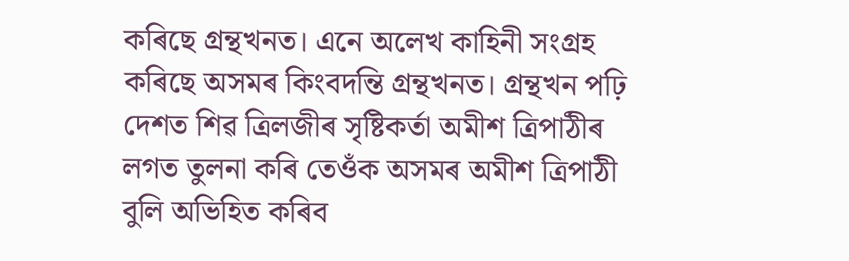কৰিছে গ্ৰন্থখনত। এনে অলেখ কাহিনী সংগ্ৰহ কৰিছে অসমৰ কিংবদন্তি গ্ৰন্থখনত। গ্ৰন্থখন পঢ়ি দেশত শিৱ ত্ৰিলজীৰ সৃষ্টিকৰ্তা অমীশ ত্ৰিপাঠীৰ লগত তুলনা কৰি তেওঁক অসমৰ অমীশ ত্ৰিপাঠী বুলি অভিহিত কৰিব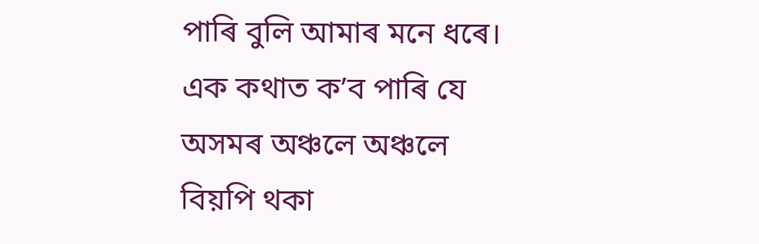পাৰি বুলি আমাৰ মনে ধৰে। এক কথাত ক’ব পাৰি যে অসমৰ অঞ্চলে অঞ্চলে বিয়পি থকা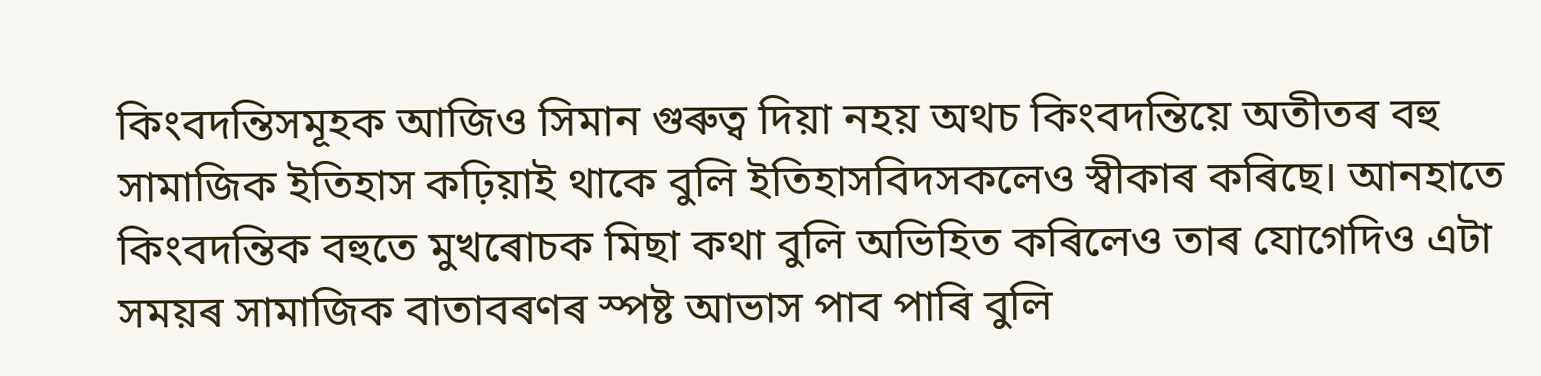কিংবদন্তিসমূহক আজিও সিমান গুৰুত্ব দিয়া নহয় অথচ কিংবদন্তিয়ে অতীতৰ বহু সামাজিক ইতিহাস কঢ়িয়াই থাকে বুলি ইতিহাসবিদসকলেও স্বীকাৰ কৰিছে। আনহাতে কিংবদন্তিক বহুতে মুখৰোচক মিছা কথা বুলি অভিহিত কৰিলেও তাৰ যোগেদিও এটা সময়ৰ সামাজিক বাতাবৰণৰ স্পষ্ট আভাস পাব পাৰি বুলি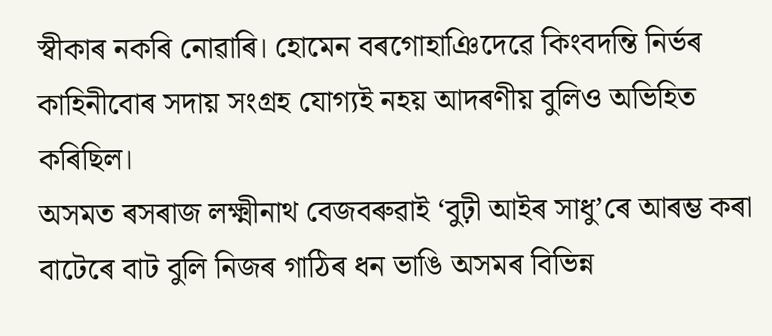স্বীকাৰ নকৰি নোৱাৰি। হোমেন বৰগোহাঞিদেৱে কিংবদন্তি নিৰ্ভৰ কাহিনীবোৰ সদায় সংগ্ৰহ যোগ্যই নহয় আদৰণীয় বুলিও অভিহিত কৰিছিল।
অসমত ৰসৰাজ লক্ষ্মীনাথ বেজবৰুৱাই ‘বুঢ়ী আইৰ সাধু’ৰে আৰম্ভ কৰা বাটেৰে বাট বুলি নিজৰ গাঠিৰ ধন ভাঙি অসমৰ বিভিন্ন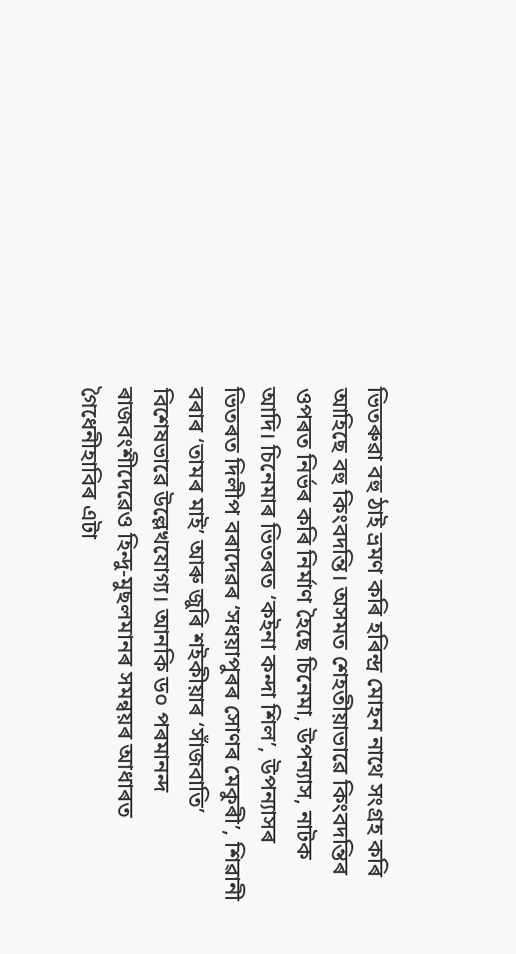ভিতৰুৱা বহু ঠাই ভ্ৰমণ কৰি হৰিন্দ্ৰ মোহন নাথে সংগ্ৰহ কৰি আহিছে বহু কিংবদন্তি। অসমত শেহতীয়াভাৱে কিংবদন্তিৰ ওপৰত নিৰ্ভৰ কৰি নিৰ্মাণ হৈছে চিনেমা, উপন্যাস, নাটক আদি। চিনেমাৰ ভিতৰত ‘কইনা কন্দা শিল’, উপন্যাসৰ ভিতৰত দিলীপ বৰাদেৱৰ ‘সধয়াপুৰৰ সোণৰ মেকুৰী’, শিৱানী বৰাৰ ‘তামৰ মাই’ আৰু জুৰি শইকীয়াৰ ‘সাঁজবাতি’ বিশেষভাৱে উল্লেখযোগ্য। আনকি ড০ পৰমানন্দ ৰাজবংশীদেৱেও হিন্দু-মুছলমানৰ সমন্বয়ৰ আধাৰত গৈধেনীহাবিৰ এটা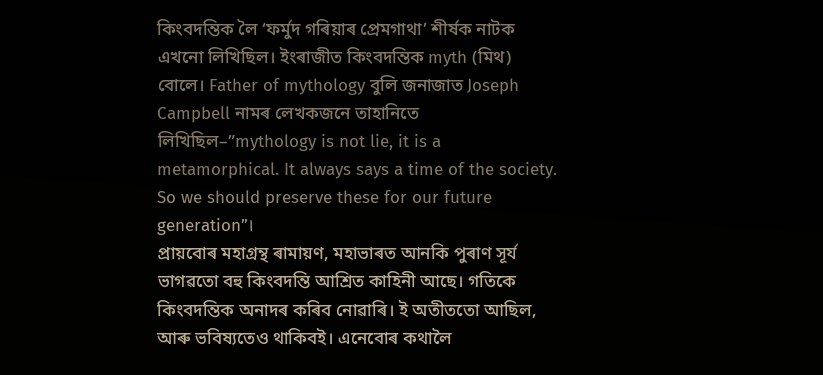কিংবদন্তিক লৈ ‘ফৰ্মুদ গৰিয়াৰ প্ৰেমগাথা’ শীৰ্ষক নাটক এখনো লিখিছিল। ইংৰাজীত কিংবদন্তিক myth (মিথ) বোলে। Father of mythology বুলি জনাজাত Joseph Campbell নামৰ লেখকজনে তাহানিতে লিখিছিল–”mythology is not lie, it is a metamorphical. It always says a time of the society. So we should preserve these for our future generation”।
প্ৰায়বোৰ মহাগ্ৰন্থ ৰামায়ণ, মহাভাৰত আনকি পুৰাণ সূৰ্য ভাগৱতো বহু কিংবদন্তি আশ্ৰিত কাহিনী আছে। গতিকে কিংবদন্তিক অনাদৰ কৰিব নোৱাৰি। ই অতীততো আছিল, আৰু ভবিষ্যতেও থাকিবই। এনেবোৰ কথালৈ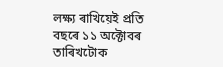লক্ষ্য ৰাখিয়েই প্ৰতি বছৰে ১১ অক্টোবৰ তাৰিখটোক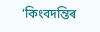‘কিংবদন্তিৰ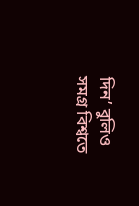দিন’ বুলিও সমগ্ৰ বিশ্বতে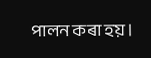পালন কৰা হয়।